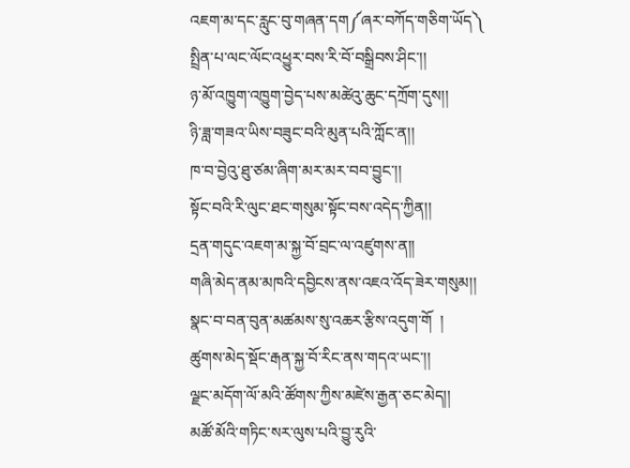འཇག་མ་དང་རླུང་བུ་གཞན་དག༼ཞར་བཀོད་གཅིག་ཡོད༽
སྤྲིན་པ་ལང་ལོང་འཕྱུར་བས་རི་བོ་བསྒྲིབས་ཤིང་།།
ཉ་མོ་འཁྱུག་འཁྱུག་བྱེད་པས་མཚེའུ་ཆུང་དཀྲོག་དུས།།
ཉི་ཟླ་གཟའ་ཡིས་བཟུང་བའི་མུན་པའི་ཀློང་ན།།
ཁ་བ་བྱེའུ་ཐུ་ཙམ་ཞིག་མར་མར་བབ་བྱུང་།།
སྟོང་བའི་རི་ལུང་ཐང་གསུམ་སྟོང་བས་འདེད་ཀྱིན།།
དྲན་གདུང་འཇག་མ་སྐྱ་བོ་བྲང་ལ་འཛུགས་ན།།
གཞི་མེད་ནམ་མཁའི་དབྱིངས་ནས་འཇའ་འོད་ཟེར་གསུམ།།
སྣང་བ་བན་བུན་མཚམས་སུ་འཆར་རྩིས་འདུག་གོ  །
ཚུགས་མེད་སྡོང་རྒན་སྐྱ་བོ་རིང་ནས་གདའ་ཡང་།།
ལྗང་མདོག་ལོ་མའི་ཚོགས་ཀྱིས་མཛེས་རྒྱན་ཅང་མེད།།
མཚོ་མོའི་གཏིང་སར་ལུས་པའི་བྱུ་རུའི་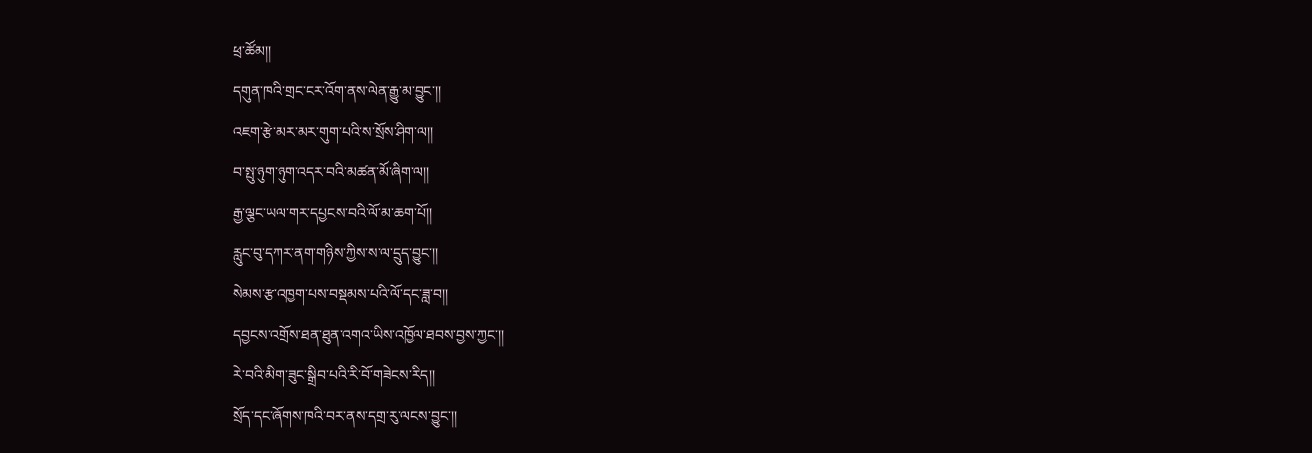ཕྲ་ཚོམ།།
དགུན་ཁའི་གྲང་ངར་འོག་ནས་ལེན་རྒྱུ་མ་བྱུང་།།
འཇག་རྩེ་མར་མར་གུག་པའི་ས་སྲོས་ཤིག་ལ།།
བ་སྤུ་ཉུག་ཉུག་འདར་བའི་མཚན་མོ་ཞིག་ལ།།
རྒྱ་ལྕང་ཡལ་གར་དཔྱངས་བའི་ལོ་མ་ཆག་པོ།།
རླུང་བུ་དཀར་ནག་གཉིས་ཀྱིས་ས་ལ་དྲུད་བྱུང་།།
སེམས་རྩ་འཁྱག་པས་བསྡམས་པའི་ལོ་དང་ཟླ་བ།།
དབྱངས་འགྲོས་ཐན་ཐུན་འགའ་ཡིས་འཁྱོལ་ཐབས་བྱས་ཀྱང་།།
རེ་བའི་མིག་ཟུང་སྒྲིབ་པའི་རི་བོ་གཟེངས་རིད།།
སྲོད་དང་ཞོགས་ཁའི་བར་ནས་དགྲ་རུ་ལངས་བྱུང་།།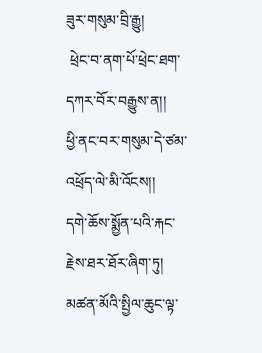ཟུར་གསུམ་བྲི་རྒྱུ།
 ཕྲེང་བ་ནག་པོ་ཕྲེང་ཐག་དཀར་བོར་བརྒྱུས་ན།།
ཕྱི་ནང་བར་གསུམ་དེ་ཙམ་འཕྲོད་ལེ་མི་འོངས།།
དགེ་ཆོས་སྨྱོན་པའི་རྐང་རྗེས་ཐར་ཐོར་ཞིག་ཏུ།
མཚན་མོའི་སྤྱིལ་ཆུང་ལྟ་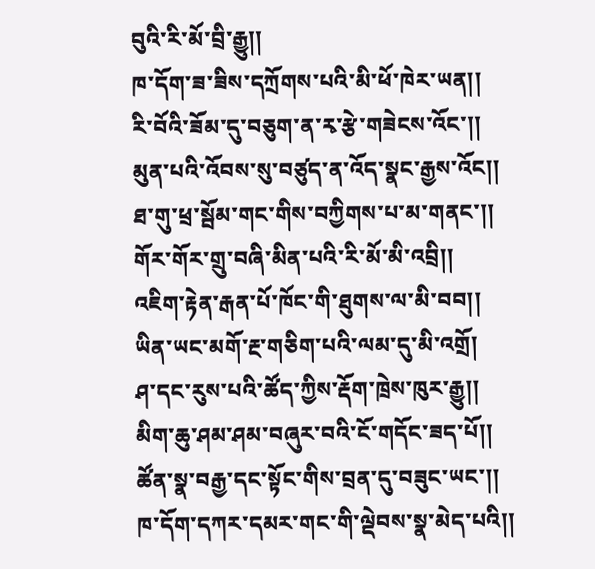བུའི་རི་མོ་བྲི་རྒྱུ།།
ཁ་དོག་ཟ་ཟིས་དཀྲོགས་པའི་མི་ཕོ་ཁེར་ཡན།།
རི་བོའི་ཟོམ་དུ་བཅུག་ན་རྭ་རྩེ་གཟེངས་འོང་།།
མུན་པའི་འོབས་སུ་བཙུད་ན་འོད་སྣང་རྒྱས་འོང།།
ཐ་གུ་ཕྲ་སྦོམ་གང་གིས་བཀྱིགས་པ་མ་གནང་།།
གོར་གོར་གྲུ་བཞི་མིན་པའི་རི་མོ་མི་འབྲི།།
འཇིག་རྟེན་རྒན་པོ་ཁོང་གི་ཐུགས་ལ་མི་བབ།།
ཡིན་ཡང་མགོ་རྔ་གཅིག་པའི་ལམ་དུ་མི་འགྲོ།
ཤ་དང་རུས་པའི་ཚོད་ཀྱིས་རྡོག་ཁྲེས་ཁུར་རྒྱུ།།
མིག་ཆུ་ཤམ་ཤམ་བཞུར་བའི་ངོ་གདོང་ཟད་པོ།།
ཚོན་སྣ་བརྒྱ་དང་སྟོང་གིས་བྲན་དུ་བཟུང་ཡང་།།
ཁ་དོག་དཀར་དམར་གང་གི་ལྡེབས་སྣ་མེད་པའི།།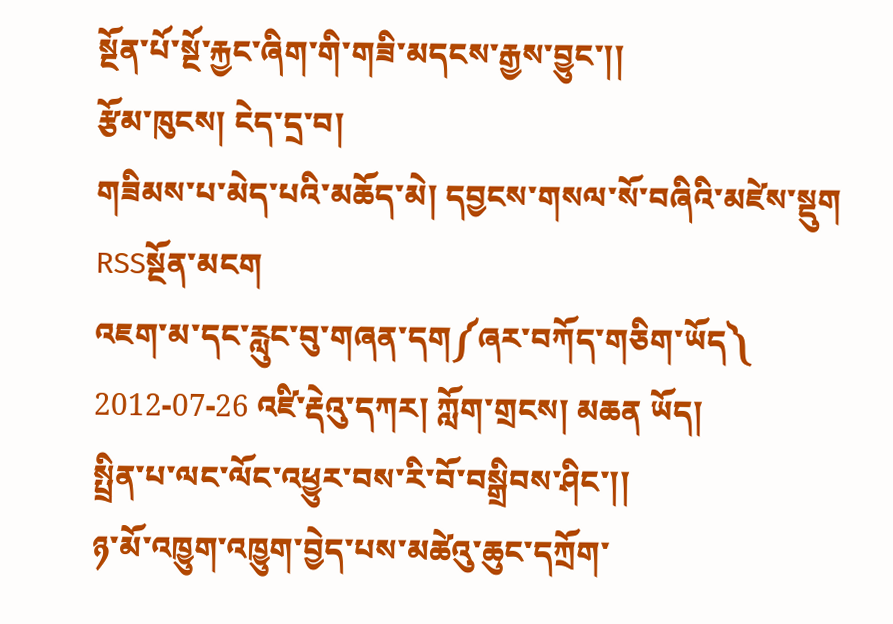སྔོན་པོ་སྔོ་རྐྱང་ཞིག་གི་གཟི་མདངས་རྒྱས་བྱུང་།།
རྩོམ་ཁུངས། ངེད་དྲ་བ།
གཟིམས་པ་མེད་པའི་མཆོད་མེ། དབྱངས་གསལ་སོ་བཞིའི་མཛེས་སྡུག  RSSསྔོན་མངག
འཇག་མ་དང་རླུང་བུ་གཞན་དག༼ཞར་བཀོད་གཅིག་ཡོད༽
2012-07-26 འཛི་རྡེའུ་དཀར། ཀློག་གྲངས། མཆན ཡོད།
སྤྲིན་པ་ལང་ལོང་འཕྱུར་བས་རི་བོ་བསྒྲིབས་ཤིང་།།
ཉ་མོ་འཁྱུག་འཁྱུག་བྱེད་པས་མཚེའུ་ཆུང་དཀྲོག་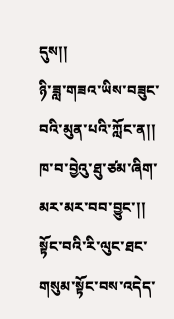དུས།།
ཉི་ཟླ་གཟའ་ཡིས་བཟུང་བའི་མུན་པའི་ཀློང་ན།།
ཁ་བ་བྱེའུ་ཐུ་ཙམ་ཞིག་མར་མར་བབ་བྱུང་།།
སྟོང་བའི་རི་ལུང་ཐང་གསུམ་སྟོང་བས་འདེད་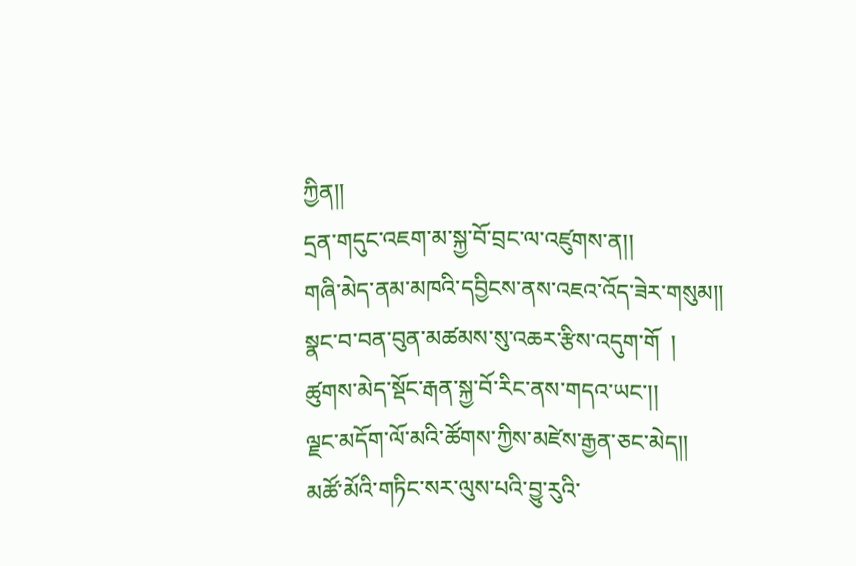ཀྱིན།།
དྲན་གདུང་འཇག་མ་སྐྱ་བོ་བྲང་ལ་འཛུགས་ན།།
གཞི་མེད་ནམ་མཁའི་དབྱིངས་ནས་འཇའ་འོད་ཟེར་གསུམ།།
སྣང་བ་བན་བུན་མཚམས་སུ་འཆར་རྩིས་འདུག་གོ  །
ཚུགས་མེད་སྡོང་རྒན་སྐྱ་བོ་རིང་ནས་གདའ་ཡང་།།
ལྗང་མདོག་ལོ་མའི་ཚོགས་ཀྱིས་མཛེས་རྒྱན་ཅང་མེད།།
མཚོ་མོའི་གཏིང་སར་ལུས་པའི་བྱུ་རུའི་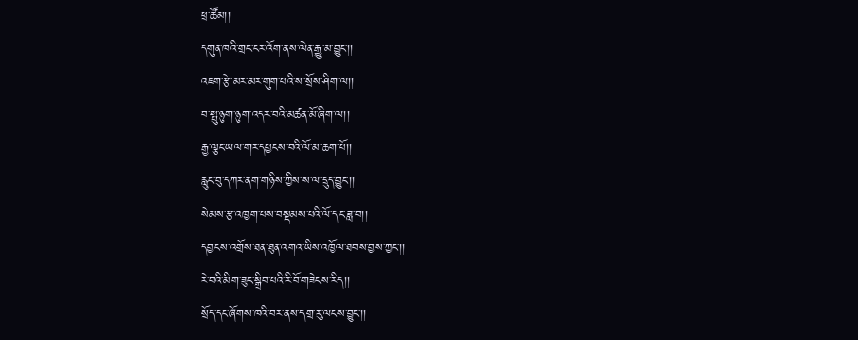ཕྲ་ཚོམ།།
དགུན་ཁའི་གྲང་ངར་འོག་ནས་ལེན་རྒྱུ་མ་བྱུང་།།
འཇག་རྩེ་མར་མར་གུག་པའི་ས་སྲོས་ཤིག་ལ།།
བ་སྤུ་ཉུག་ཉུག་འདར་བའི་མཚན་མོ་ཞིག་ལ།།
རྒྱ་ལྕང་ཡལ་གར་དཔྱངས་བའི་ལོ་མ་ཆག་པོ།།
རླུང་བུ་དཀར་ནག་གཉིས་ཀྱིས་ས་ལ་དྲུད་བྱུང་།།
སེམས་རྩ་འཁྱག་པས་བསྡམས་པའི་ལོ་དང་ཟླ་བ།།
དབྱངས་འགྲོས་ཐན་ཐུན་འགའ་ཡིས་འཁྱོལ་ཐབས་བྱས་ཀྱང་།།
རེ་བའི་མིག་ཟུང་སྒྲིབ་པའི་རི་བོ་གཟེངས་རིད།།
སྲོད་དང་ཞོགས་ཁའི་བར་ནས་དགྲ་རུ་ལངས་བྱུང་།།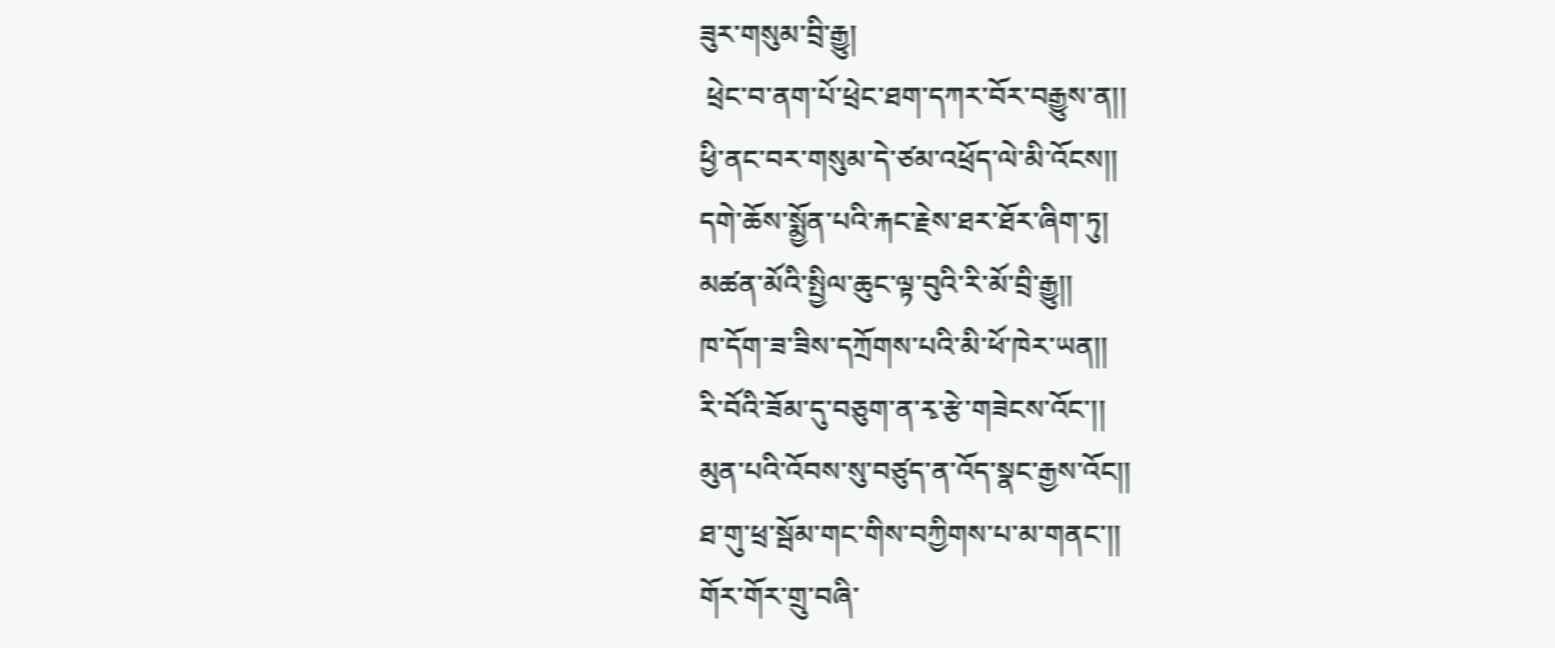ཟུར་གསུམ་བྲི་རྒྱུ།
 ཕྲེང་བ་ནག་པོ་ཕྲེང་ཐག་དཀར་བོར་བརྒྱུས་ན།།
ཕྱི་ནང་བར་གསུམ་དེ་ཙམ་འཕྲོད་ལེ་མི་འོངས།།
དགེ་ཆོས་སྨྱོན་པའི་རྐང་རྗེས་ཐར་ཐོར་ཞིག་ཏུ།
མཚན་མོའི་སྤྱིལ་ཆུང་ལྟ་བུའི་རི་མོ་བྲི་རྒྱུ།།
ཁ་དོག་ཟ་ཟིས་དཀྲོགས་པའི་མི་ཕོ་ཁེར་ཡན།།
རི་བོའི་ཟོམ་དུ་བཅུག་ན་རྭ་རྩེ་གཟེངས་འོང་།།
མུན་པའི་འོབས་སུ་བཙུད་ན་འོད་སྣང་རྒྱས་འོང།།
ཐ་གུ་ཕྲ་སྦོམ་གང་གིས་བཀྱིགས་པ་མ་གནང་།།
གོར་གོར་གྲུ་བཞི་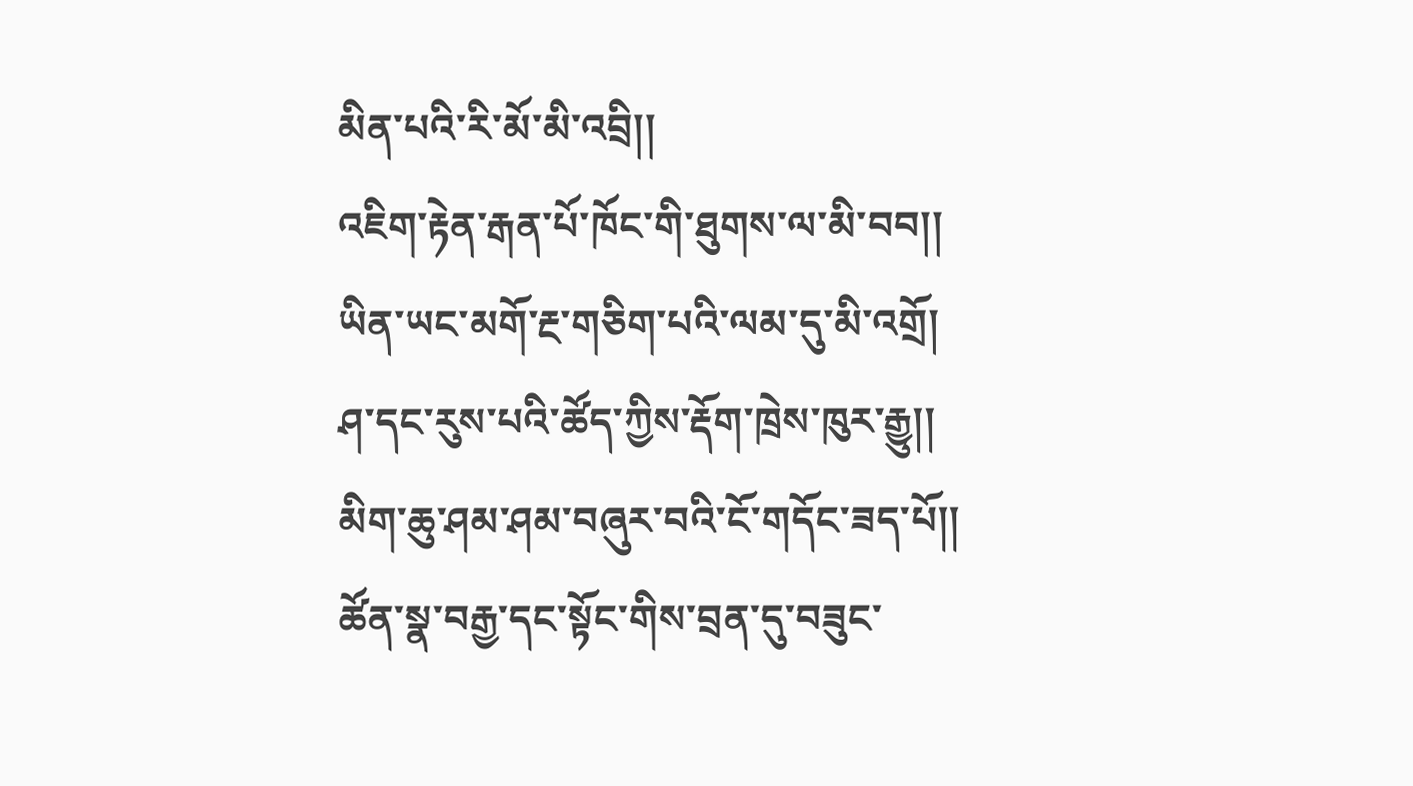མིན་པའི་རི་མོ་མི་འབྲི།།
འཇིག་རྟེན་རྒན་པོ་ཁོང་གི་ཐུགས་ལ་མི་བབ།།
ཡིན་ཡང་མགོ་རྔ་གཅིག་པའི་ལམ་དུ་མི་འགྲོ།
ཤ་དང་རུས་པའི་ཚོད་ཀྱིས་རྡོག་ཁྲེས་ཁུར་རྒྱུ།།
མིག་ཆུ་ཤམ་ཤམ་བཞུར་བའི་ངོ་གདོང་ཟད་པོ།།
ཚོན་སྣ་བརྒྱ་དང་སྟོང་གིས་བྲན་དུ་བཟུང་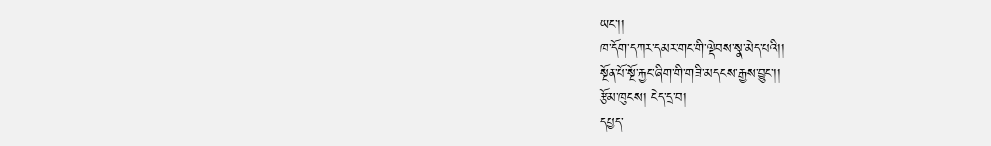ཡང་།།
ཁ་དོག་དཀར་དམར་གང་གི་ལྡེབས་སྣ་མེད་པའི།།
སྔོན་པོ་སྔོ་རྐྱང་ཞིག་གི་གཟི་མདངས་རྒྱས་བྱུང་།།
རྩོམ་ཁུངས། ངེད་དྲ་བ།
དཔྱད་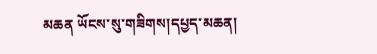མཆན ཡོངས་སུ་གཟིགས།དཔྱད་མཆན།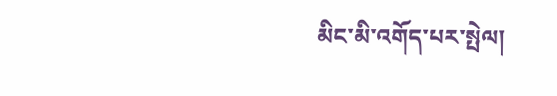མིང་མི་འགོད་པར་སྤེལ།